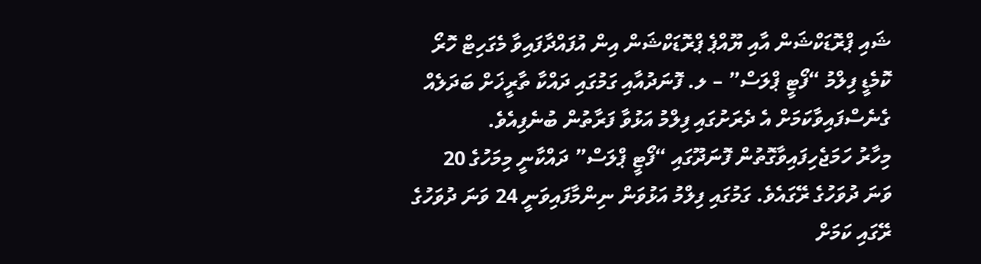ޝައި ޕްރޮޑަކްޝަން އާއި ޔޫއްޕެ ޕްރޮޑަކްޝަން އިން އުފައްދާފައިވާ މެގަހިޓް ހޮރޯ ކޮމެޑީ ފިލްމު “ފޯޓީ ޕްލަސް” – ލ. ފޮނަދުއާއި ގަމުގައި ދައްކާ ތާރީޚަށް ބަދަލެއް ގެނެސްފައިވާކަމަށް އެ ދެރަށުގައި ފިލްމު އަޅުވާ ފަރާތުން ބުނެފިއެވެ.
މިހާރު ހަމަޖެހިފައިވާގޮތުން ފޮނަދޫގައި “ފޯޓީ ޕްލަސް” ދައްކާނީ މިމަހުގެ 20 ވަނަ ދުވަހުގެ ރޭގައެވެ. ގަމުގައި ފިލްމު އަޅުވަން ނިންމާފައިވަނީ 24 ވަނަ ދުވަހުގެ ރޭގައި ކަމަށް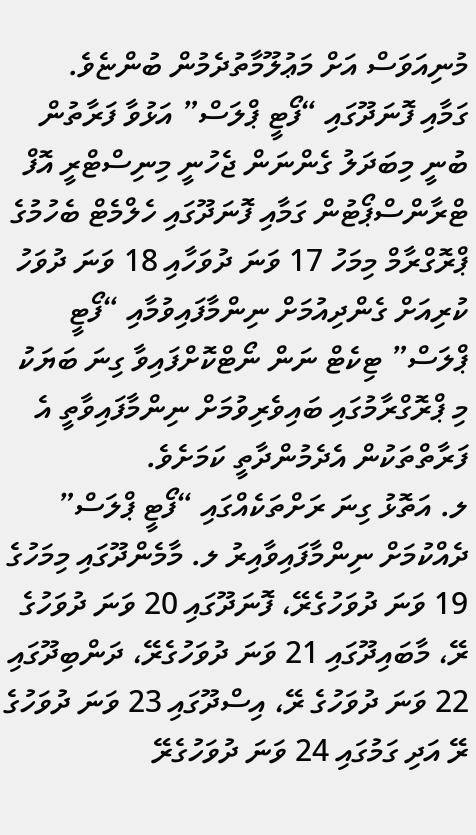މުނިއަވަސް އަށް މަޢުލޫމާތުދެމުން ބުންޏެވެ.
ގަމާއި ފޮނަދޫގައި “ފޯޓީ ޕްލަސް” އަޅުވާ ފަރާތުން ބުނީ މިބަދަލު ގެންނަން ޖެހުނީ މިނިސްޓްރީ އޮފް ޓްރާންސްޕޯޓުން ގަމާއި ފޮނަދޫގައި ހެލްމެޓް ބެހުމުގެ ޕްރޮގްރާމް މިމަހު 17 ވަނަ ދުވަހާއި 18 ވަނަ ދުވަހު ކުރިއަށް ގެންދިއުމަށް ނިންމާފައިވުމާއި “ފޯޓީ ޕްލަސް” ޓިކެޓް ނަން ނޯޓްކޮށްފައިވާ ގިނަ ބަޔަކު މި ޕްރޮގްރާމުގައި ބައިވެރިވުމަށް ނިންމާފައިވާތީ އެ ފަރާތްތަކުން އެދެމުންދާތީ ކަމަށެވެ.
ލ. އަތޮޅު ގިނަ ރަށްތަކެއްގައި “ފޯޓީ ޕްލަސް” ދެއްކުމަށް ނިންމާފައިވާއިރު ލ. މާމެންދޫގައި މިމަހުގެ 19 ވަނަ ދުވަހުގެރޭ، ފޮނަދޫގައި 20 ވަނަ ދުވަހުގެ ރޭ، މާބައިދޫގައި 21 ވަނަ ދުވަހުގެރޭ، ދަންބިދޫގައި 22 ވަނަ ދުވަހުގެ ރޭ، އިސްދޫގައި 23 ވަނަ ދުވަހުގެ ރޭ އަދި ގަމުގައި 24 ވަނަ ދުވަހުގެރޭ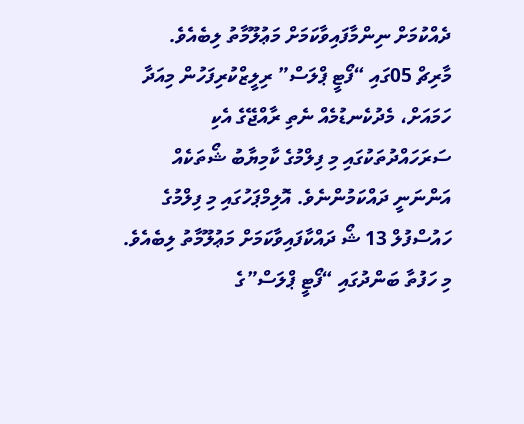ދެއްކުމަށް ނިންމާފައިވާކަމަށް މަޢުލޫމާތު ލިބެއެވެ.
މާރިޗް 05ގައި “ފޯޓީ ޕްލަސް” ރިލީޒްކުރިފަހުން މިއަދާ ހަމައަށް، މެދުކެނޑުމެއް ނެތި ރާއްޖޭގެ އެކި ސަރަހައްދުތަކުގައި މި ފިލްމުގެ ކާމިޔާބު ޝޯތަކެއް އަންނަނީ ދައްކަމުންނެވެ. އޮލިމްޕަހުގައި މި ފިލްމުގެ ހައުސްފުލް 13 ޝޯ ދައްކާފައިވާކަމަށް މަޢުލޫމާތު ލިބެއެވެ.
މި ހަފުތާ ބަންދުގައި “ފޯޓީ ޕްލަސް”ގެ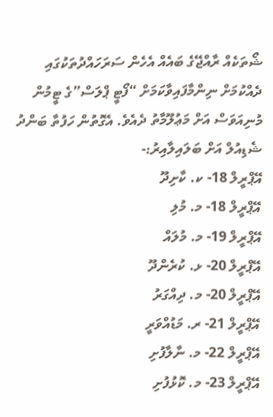ޝޯތަކެއް ރާއްޖޭގެ ބައެއް އެހެން ސަރަހައްދުތަކުގައި ދެއްކުމަށް ނިންމާފައިވާކަމަށް “ފޯޓީ ޕްލަސް”ގެ ޓީމުން މުނިއަވަސް އަށް މަޢުލޫމާތު ދެއެވެ. އެގޮތުން ހަފުތާ ބަންދު ޝެޑިއުލް އަށް ބަލައިލާއިރު:-
އޭޕްރީލް 18- ކ. ކާށިދޫ
އޭޕްރީލް 18- މ. މުލި
އޭޕްރީލް 19- މ. މުލައް
އޭޕްރީލް 20- ޅ. ކުރެންދޫ
އޭޕްރީލް 20- މ. ދިއްގަރު
އޭޕްރީލް 21- ރ. މަޑުއްވަރީ
އޭޕްރީލް 22- މ. ނާލާފުށި
އޭޕްރީލް 23- މ. ކޮޅުފުށި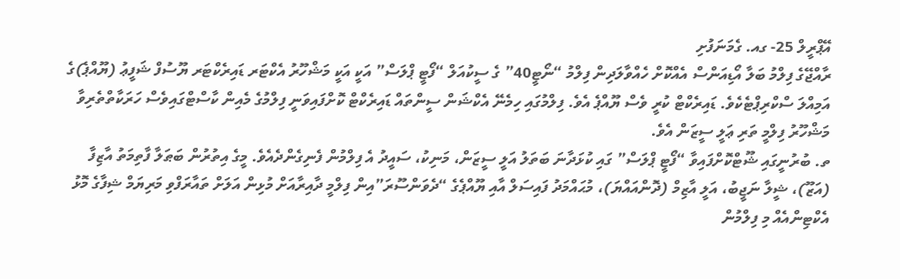އޭޕްރީލް 25- ގއ. ގެމަނަފުށި
ރާއްޖޭގެ ފިލްމު ބަލާ އޯޑިއަންސް އެއްކޮށް ހެއްވާލަދިން ފިލްމު “ނޯޓީ40” ގެ ސީކުއަލް “ފޯޓީ ޕްލަސް” އަކީ އަކީ މަޝްހޫރު އެކްޓަރ ޑައިރެކްޓަރ ޔޫސުފް ޝަފީޢު (ޔޫއްޕެ)ގެ އަމިއްލަ ސްކްރިޕްޓެކެވެ. ޑައިރެކްޓް ކުރީ ވެސް ޔޫއްޕެ އެވެ. ފިލްމުގައި ހިމެނޭ އެކްޝަން ސީންތައް ޑައިރެކްޓް ކޮށްފައިވަނީ ފިލްމުގެ މެއިން ކާސްޓްގައިވެސް ހަރަކާތްތެރިވާ މަޝްހޫރު ފިލްމީ ތަރި ޢަލީ ސީޒަން އެވެ.
ތ. ބުރުނީގައި ޝޫޓްކޮށްފައިވާ “ފޯޓީ ޕްލަސް” ގައި ކުޅަދާނަ ބަތަލު އަލީ ސީޒަން، މަނިކު، ސައީދު އެ ފިލްމުން ފެނިގެންދެއެވެ. މީގެ އިތުރުން ބަޠަލާ ފާތިމަތު އާޒިފާ (އަޒޫ)، ޝީލާ ނަޖީބު، އަލީ އާޒިމް (ދޮންއައްޔަ)، މުޙައްމަދު ފައިސަލް އާއި ޔޫއްޕެގެ “ދެވަންސޫރަ”އިން ފިލްމީ ދާއިރާއަށް މުޅިން އަލަށް ތައާރަފްވި މަރިޔަމް ޝިފާގެ މޮޅު އެކްޓިންއެއް މި ފިލްމުން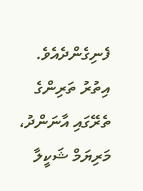ފެނިގެންދެއެވެ. އިތުރު ތަރިންގެ ތެރޭގައި އާނަންދު، މަރިޔަމް ޝަކީލާ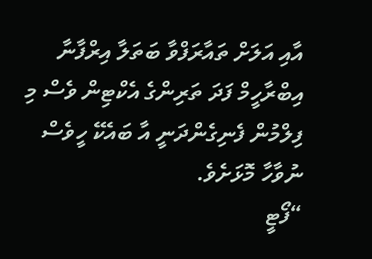އާއި އަލަށް ތައާރަފްވާ ބަތަލާ އިރްފާނާ އިބްރާހީމް ފަދަ ތަރިންގެ އެކްޓިން ވެސް މި ފިލްމުން ފެނިގެންދަނީ އާ ބައެކޭ ހީވެސް ނުވާހާ މޮޅަށެވެ.
“ފޯޓީ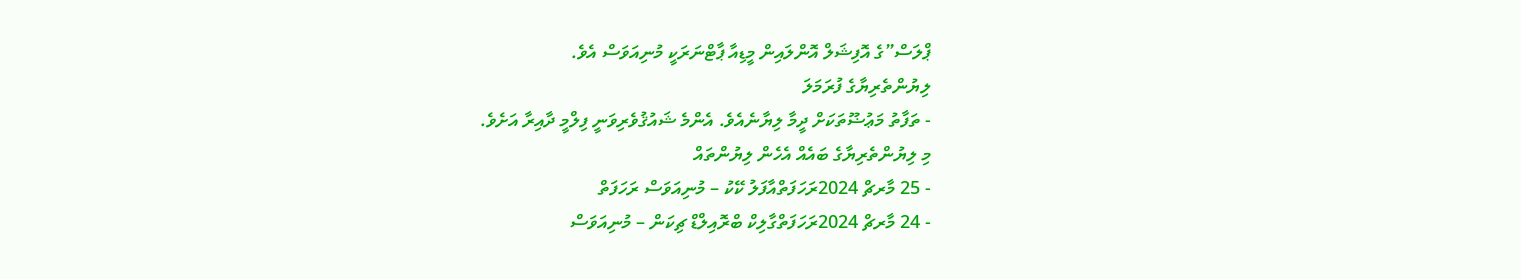ޕްލަސް”ގެ އޮފިޝަލް އޮންލައިން މީޑިއާ ޕާޓްނަރަކީ މުނިއަވަސް އެވެ.
ލިޔުންތެރިޔާގެ ފުރަމަލަ
- ތަފާތު މަޢުޟޫތަކަށް ދީމާ ލިޔާނެއެވެ. އެންމެ ޝައުޤުވެރިވަނީ ފިލްމީ ދާއިރާ އަށެވެ.
މި ލިޔުންތެރިޔާގެ ބައެއް އެހެން ލިޔުންތައް
- 25 މާރޗް 2024ރަހަފަތްއާފަލު ކޭކު – މުނިއަވަސް ރަހަފަތް
- 24 މާރޗް 2024ރަހަފަތްގާލިކް ބްރޮއިލްޑް ޗިކަން – މުނިއަވަސް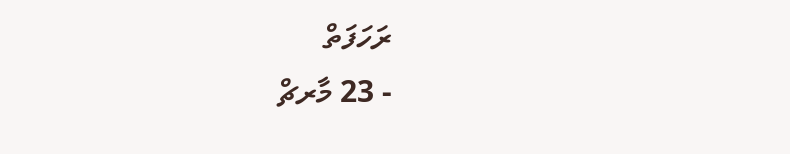ރަހަފަތް
- 23 މާރޗް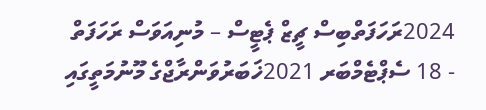2024ރަހަފަތްބިސް ޗީޒް ޕެޓީސް – މުނިއަވަސް ރަހަފަތް
- 18 ސެޕްޓެމްބަރ 2021ޚަބަރުވަންރާޖްގެ މޫނުމަތީގައި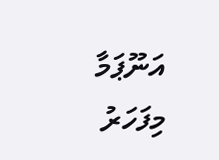އަނޫޕަމާ މިފަހަރު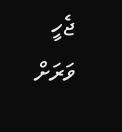ޖެހީ ވަރަށް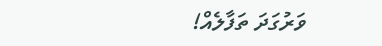ވަރުގަދަ ތަފާލެއް!